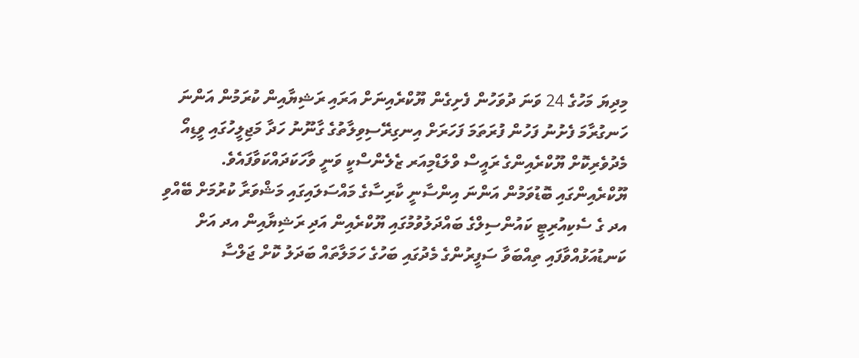މިދިޔަ މަހުގެ 24 ވަނަ ދުވަހުން ފެށިގެން ޔޫކްރެއިނަށް އަރައި ރަޝިޔާއިން ކުރަމުން އަންނަ ހަނގުރާމަ ފެށުނު ފަހުން ފުރަތަމަ ފަހަރަށް އިނގިރޭސިވިލާތުގެ ގާނޫނު ހަދާ މަޖިލީހުގައި ވީޑިއޯ މެދުވެރިކޮށް ޔޫކްރެއިންގެ ރައީސް ވްލަޑްމިއަރ ޒެލެންސްކީ ވަނީ ވާހަކަދައްކަވާފައެވެ.
ޔޫކްރެއިންގައި ބޮޑުވަމުން އަންނަ އިންސާނީ ކާރިސާގެ މައްސަލައިގައި މަޝްވަރާ ކުރުމަށް ބޭއްވި އދ ގެ ސެކިއުރިޓީ ކައުންސިލްގެ ބައްދަލުވުމުގައި ޔޫކްރެއިން އަދި ރަޝިޔާއިން އދ އަށް ކަނޑުއަޅުއްވާފައި ތިއްބަވާ ސަފީރުންގެ މެދުގައި ބަހުގެ ހަމަލާތައް ބަދަލު ކޮށް ޖަލްސާ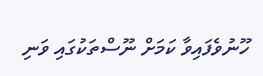ހޫނުވެފައިވާ ކަމަށް ނޫސްތަކުގައި ވަނި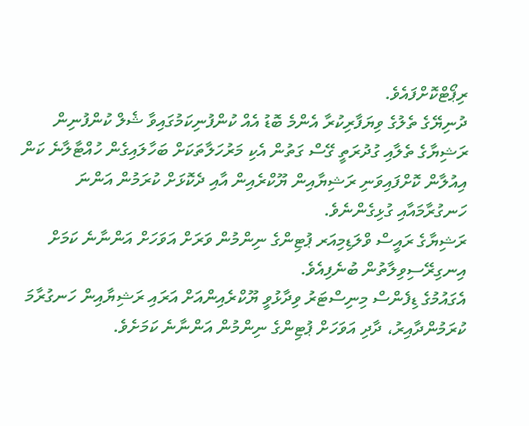ރިޕޯޓްކޮށްފައެވެ.
ދުނިޔޭގެ ތެލުގެ ވިޔަފާރިކުރާ އެންމެ ބޮޑު އެއް ކުންފުނިކަމުގައިވާ ޝެލް ކުންފުނިން ރަޝިޔާގެ ތެލާއި ގުދުރަތީ ގޭސް ގަތުން އެކި މަރުހަލާތަކަށް ބަހާލައިގެން ހުއްޓާލާނެ ކަން އިއުލާން ކޮށްފައިވަނި ރަޝިޔާއިން ޔޫކްރެއިން އާއި ދެކޮޅަށް ކުރަމުން އަންނަ ހަނގުރާމައާއި ގުޅިގެންނެވެ.
ރަޝިޔާގެ ރައީސް ވްލަޑިމިއަރ ޕުޓިންގެ ނިންމުން ވަރަށް އަވަހަށް އަންނާނެ ކަމަށް އިނގިރޭސިވިލާތުން ބުނެފިއެވެ.
އެގައުމުގެ ޑިފެންސް މިނިސްޓަރު ވިދާޅުވީ ޔޫކްރެއިންއަށް އަރައި ރަޝިޔާއިން ހަނގުރާމަ ކުރަމުންދާއިރު، ދާދި އަވަހަށް ޕުޓިންގެ ނިންމުން އަންނާނެ ކަމަށެވެ.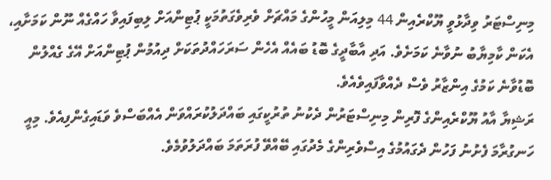މިނިސްޓަރު ވިދާޅުވީ ޔޫކްރެއިން 44 މިލިއަން މީހުންގެ މައްޗަށް ވެރިވެގަތުމަކީ ޕުޓިންއަށް ލިބިފައިވާ ހައްގެއް ނޫން ކަމަށާއި، އެކަން ކާމިޔާބު ނުވާނެ ކަމަށެވެ. އަދި އާބާދީގެ ބޮޑު ބައެއް އެހެން ސަރަހައްދުތަކަށް ދިއުމުން ޕުޓިންއަށް އޭގެ ގެއްލުން ބޮޑުވާނެ ކަމުގެ އިންޒާރު ވެސް ދެއްވާފައިވެއެވެ.
ރަޝިޔާ އާއު ޔޫކްރެއިންގެ ފޮރިން މިނިސްޓަރުން ދެކުނު ތުރުކީގައި ބައްދަލުކުރައްވަން އެއްބަސްވެ ވަޑައިގެންފިއެވެ. މިއީ ހަނގުރާމަ ފެށުނު ފަހުން ދެގައުމުގެ އިސްވެރިންގެ މެދުގައި ބޭއްވޭ ފުރަތަމަ ބައްދަލުވުމެވެ.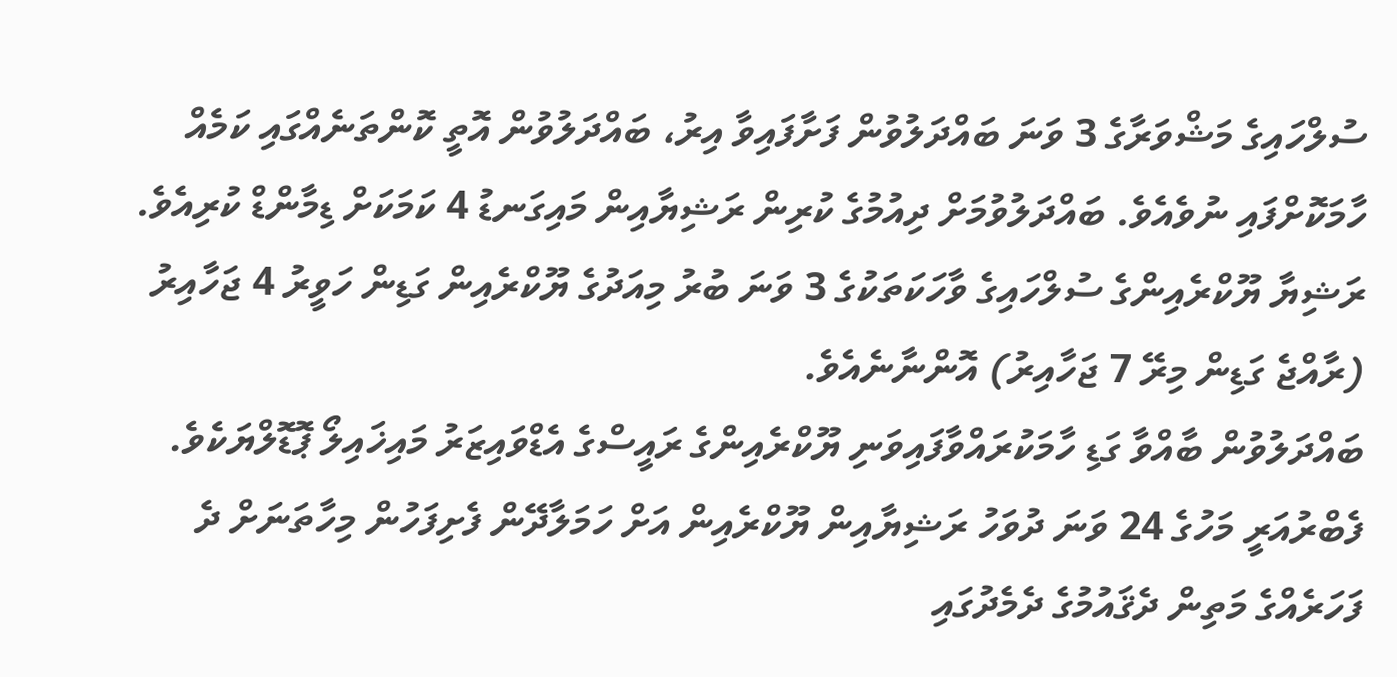ސުލްހައިގެ މަޝްވަރާގެ 3 ވަނަ ބައްދަލުވުން ފަށާފައިވާ އިރު، ބައްދަލުވުން އޮތީ ކޮންތަނެއްގައި ކަމެއް ހާމަކޮށްފައި ނުވެއެވެ. ބައްދަލުވުމަށް ދިއުމުގެ ކުރިން ރަޝިޔާއިން މައިގަނޑު 4 ކަމަކަށް ޑިމާންޑް ކުރިއެވެ.
ރަޝިޔާ ޔޫކްރެއިންގެ ސުލްހައިގެ ވާހަކަތަކުގެ 3 ވަނަ ބުރު މިއަދުގެ ޔޫކްރެއިން ގަޑިން ހަވީރު 4 ޖަހާއިރު (ރާއްޖެ ގަޑިން މިރޭ 7 ޖަހާއިރު) އޮންނާނެއެވެ.
ބައްދަލުވުން ބާއްވާ ގަޑި ހާމަކުރައްވާފައިވަނި ޔޫކްރެއިންގެ ރައީސްގެ އެޑްވައިޒަރު މައިޚައިލޯ ޕޮޑޮލްޔަކެވެ.
ފެބްރުއަރީ މަހުގެ 24 ވަނަ ދުވަހު ރަޝިޔާއިން ޔޫކްރެއިން އަށް ހަމަލާދޭން ފެށިފަހުން މިހާތަނަށް ދެ ފަހަރެއްގެ މަތިން ދެޤައުމުގެ ދެމެދުގައި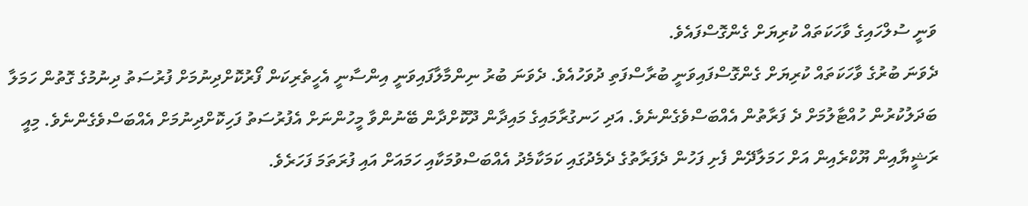ވަނީ ސުލްހައިގެ ވާހަކަތައް ކުރިޔަށް ގެންގޮސްފައެވެ.
ދެވަނަ ބުރުގެ ވާހަކަތައް ކުރިޔަށް ގެންގޮސްފައިވަނީ ބުރާސްފަތި ދުވަހުއެވެ. ދެވަނަ ބުރު ނިންމާލާފައިވަނީ އިންސާނީ އެހީތެރިކަން ފޯރުކޮށްދިނުމަށް ފުރުސަތު ދިނުމުގެ ގޮތުން ހަމަލާ ބަދަލުކުރުން ހުއްޓާލުމަށް ދެ ފަރާތުން އެއްބަސްވެގެންނެވެ. އަދި ހަނގުރާމައިގެ މައިދާން ދޫކޮށްދާން ބޭނުންވާ މީހުންނަށް އެފުރުސަތު ފަހިކޮށްދިނުމަށް އެއްބަސްވެގެންނެވެ. މިއީ ރަޝީޔާއިން ޔޫކްރެއިން އަށް ހަމަލާދޭން ފެށި ފަހުން ދެފަރާތުގެ ދެމެދުގައި ކަމަކާމެދު އެއްބަސްވުމަކާއި ހަމައަށް އައި ފުރަތަމަ ފަހަރެވެ.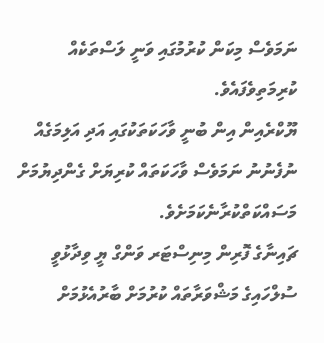ނަމަވެސް މިކަން ކުރުމުގައި ވަނީ ލަސްތަކެއް ކުރިމަތިވެފައެވެ.
ޔޫކްރެއިން އިން ބުނީ ވާހަކަތަކުގައި އަދި އަލިމަގެއް ނުފެނުނު ނަމަވެސް ވާހަކަތައް ކުރިޔަށް ގެންދިޔުމަށް މަސައްކަތްކުރާނެކަމަށެވެ.
ޗައިނާގެ ފޮރިން މިނިސްޓަރ ވަންގް ޔީ ވިދާޅުވީ ސުލްހައިގެ މަޝްވަރާތައް ކުރުމަށް ބާރުއެޅުމަށް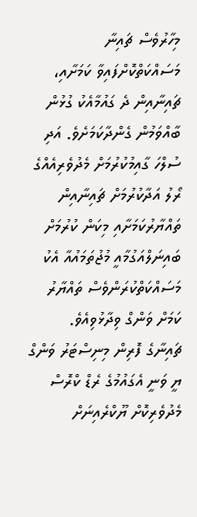މިހާރުވެސް ޗައިނާ މަސައްކަތްކޮށްފައިވާ ކަމަށާއި، ޗައިނާއިން ދެ ގައުމާއެކު ގުޅުން ބާއްވަމުން ގެންދާކަމަށެވެ. އަދި ސުލްހަ ގާއިމުކުރުމަށް މެދުވެރިއެއްގެ ރޯލު އަދާކުރުމަށް ޗައިނާއިން ތައްޔާރުކަމަށާއި މިކަން ކުރުމަށް ބައިނަލްއަގުމާއީ މުޖުތަމައުއާ އެކު މަސައްކަތްކުރަންވެސް ތައްޔާރު ކަމަށް ވަންގް ވިދާޅުވިއެވެ.
ޗައިނާގެ ފޮރިން މިނިސްޓަރު ވަންގް ޔީ ވަނީ އެގައުމުގެ ރެޑް ކްރޮސް މެދުވެރިކޮށް ޔޫކްރެއިނަށް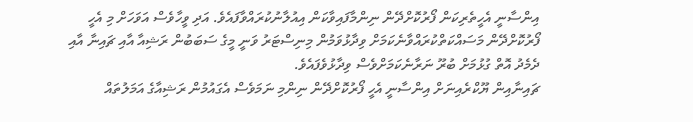އިންސާނީ އެހީތެރިކަން ފޯރުކޮށްދޭން ނިންމާފައިވާކަން އިއުލާނުކުރައްވާފައެވެ. އަދި ވީހާވެސް އަވަހަށް މި އެހީ ފޯރުކޮށްދޭން މަސައްކަތްކުރައްވާނެކަމަށް ވިދާޅުވަމުން މިނިސްޓަރު ވަނީ މީގެ ސަބަބުން ރަޝިއާ އާއި ޗައިނާ އާއި ދެމެދު އޮތް ގުޅުމަށް ބުރޫ ނަރާނެކަމަށްވެސް ވިދާޅުވެފައެވެ.
ޗައިނާއިން ޔޫކްރެއިނަށް އިންސާނީ އެހީ ފޯރުކޮށްދޭން ނިންމި ނަމަވެސް އެގައުމުން ރަޝިއާގެ އަމަލުތައް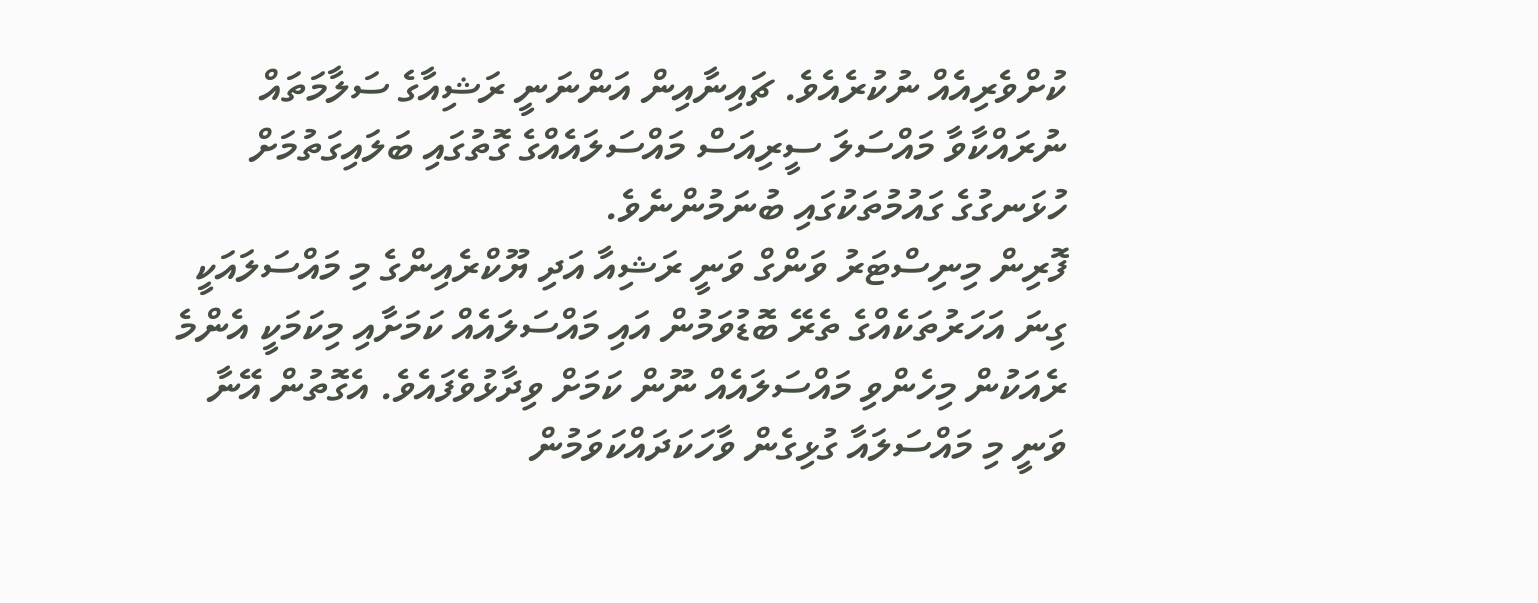ކުށްވެރިއެއް ނުކުރެއެވެ. ޗައިނާއިން އަންނަނީ ރަޝިއާގެ ސަލާމަތައް ނުރައްކާވާ މައްސަލަ ސީރިއަސް މައްސަލައެއްގެ ގޮތުގައި ބަލައިގަތުމަށް ހުޅަނގުގެ ގައުމުތަކުގައި ބުނަމުންނެވެ.
ފޮރިން މިނިސްޓަރު ވަންގް ވަނީ ރަޝިއާ އަދި ޔޫކްރެއިންގެ މި މައްސަލައަކީ ގިނަ އަހަރުތަކެއްގެ ތެރޭ ބޮޑުވަމުން އައި މައްސަލައެއް ކަމަށާއި މިކަމަކީ އެންމެ ރެއަކުން މިހެންވި މައްސަލައެއް ނޫން ކަމަށް ވިދާޅުވެފައެވެ. އެގޮތުން އޭނާ ވަނީ މި މައްސަލައާ ގުޅިގެން ވާހަކަދައްކަވަމުން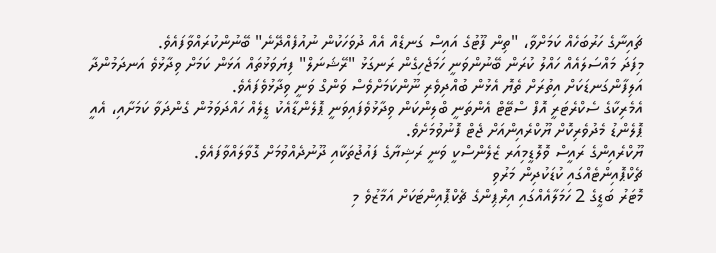ޗައިނާގެ ހަރުބަހެއް ކަމަށްވާ، "ތިން ފޫޓުގެ އައިސް ގަނޑެއް އެއް ދުވަހަކުން ނުއުފެއްދޭނެ" ބޭނުންކުރައްވާފައެވެ.
މިފަދަ މައްސަލައެއް ހައްލު ކުރަން ބޭނުންވަނީ ހަމަޖެހިގެން ރަނގަޅު "ރޭޝަނަލް" ފިޔަވަޅުތައް އަޅަން ކަމަށް ވިދާޅުވެ އަނދަމުންދާ އަލިފާންގަނޑަކަށް އިތުރަށް ތެޔޮ އެޅުން ބުއްދިވެރި ނޫންކަމަށްވެސް ވަންގް ވަނީ ވިދާޅުވެފައެވެ.
އެމެރިކާގެ ސެކްރެޓަރީ އޮފް ސްޓޭޓް އެންތަނީ ބްލިންކަން ވިދާޅުވެފައިވަނީ ޕޮލެންޑާއެކު ޑީލެއް ހައްދަވަމުން ގެންދަވާ ކަމަށާއި، އެއީ ޕޮލެންޑު މެދުވެރިކޮށް ޔޫކްރެއިންއަށް ޖެޓް ފޮނުވުމަށެވެ.
ޔޫކްރެއިންގެ ރައީސް ވޮލޮޑީމިއަރ ޒެލެންސްކީ ވަނީ ރަޝިޔާގެ ފައުޖުތަކާއި ދޫނުދެއްވުމަށް ގޮވާލައްވާފައެވެ.
ޗެކްޕޮއިންޓެއްގައި ކުޑަކުދިން މަރުވި
މޮޓަރު ބަޑީގެ 2 ހަމަލާއެއްގައި އިރްޕިންގެ ޗެކްޕޮއިންޓަކަށް އަމާޒުވެ މި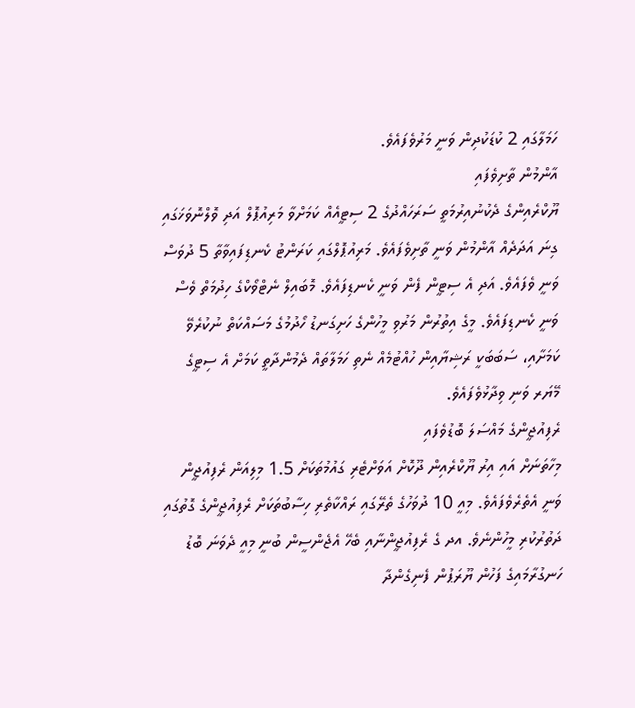ހަމަލާގައި 2 ކުޑަކުދިން ވަނީ މަރުވެފައެވެ.
އާންމުން ތާށިވެފައި
ޔޫކްރެއިންގެ ދެކުނުއިރުމަތީ ސަރަހައްދުގެ 2 ސިޓީއެއް ކަމަށްވާ މަރިއުޕޮލް އަދި ވޮލްނޮވަޚަގައި ގިނަ އަދަދެއް އާންމުން ވަނީ ތާށިވެފައެވެ. މަރިއުޕޮލްގައި ކަރަންޓު ކެނޑިފައިވާތާ 5 ދުވަސް ވަނީ ވެފައެވެ. އަދި އެ ސިޓީން ފެން ވަނީ ކެނޑިފައެވެ. މޮބައިލް ނެޓްވޯކްގެ ހިދުމަތް ވެސް ވަނީ ކެނޑިފައެވެ. މީގެ އިތުރުން މަރުވި މީހުންގެ ހަށިގަނޑު ހޯދުމުގެ މަސައްކަތް ނުކުރެވޭ ކަމަށާއި، ސަބަބަކީ ރަޝިޔާއިން ހުއްޓުމެއް ނެތި ހަމަލާތައް ދެމުންދާތީ ކަމަށް އެ ސިޓީގެ މޭޔަރ ވަނި ވިދާޅުވެފައެވެ.
ރެފިއުޖީންގެ މައްސަލަ ބޮޑުވެފައި
މިހާތަނަށް އައި އިރު ޔޫކްރެއިން ދޫކޮށް އަވަށްޓެރި ގައުމުތަކަށް 1.5 މިލިއަން ރެފިއުޖީން ވަނީ އެތެރެވެފައެވެ. މިއީ 10 ދުވަހުގެ ތެރޭގައި ރައްކާތެރި ހިސާބުތަކަށް ރެފިއުޖީންގެ ގޮތުގައި ދަތުރުކުރި މީހުންނެވެ. އދ ގެ ރެފިއުޖީންނާއި ބެހޭ އެޖެންސީން ބުނީ މިއީ ދެވަނަ ބޮޑު ހަނގުރާމައިގެ ފަހުން ޔޫރަޕުން ފެނިގެންދާ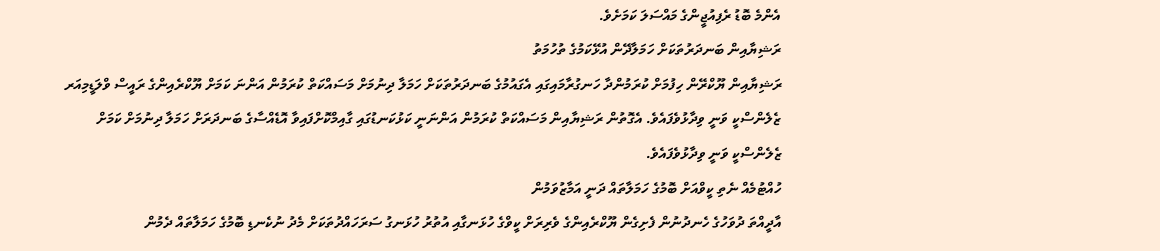އެންމެ ބޮޑު ރެފިއުޖީންގެ މައްސަލަ ކަމަށެވެ.
ރަޝިޔާއިން ބަނދަރުތަކަށް ހަމަލާދޭން އުޅޭކަމުގެ ތުހުމަތު
ރަޝިޔާއިން ޔޫކްރޭން ހިފުމަށް ކުރަމުންދާ ހަނގުރާމައިގައި އެގައުމުގެ ބަނދަރުތަކަށް ހަމަލާ ދިނުމަށް މަސައްކަތް ކުރަމުން އަންނަ ކަމަށް ޔޫކްރެއިންގެ ރައީސް ވްލަޑީމިއަރ ޒެލެންސްކީ ވަނީ ވިދާޅުވެފައެވެ. އެގޮތުން ރަޝިޔާއިން މަސައްކަތް ކުރަމުން އަންނަނީ ކަޅުކަނޑުގައި ގާއިމްކޮށްފައިވާ އޮޑެއްސާގެ ބަނދަރަށް ހަމަލާ ދިނުމަށް ކަމަށް ޒެލެންސްކީ ވަނީ ވިދާޅުވެފައެވެ.
ހުއްޓުމެއް ނެތި ކީވްއަށް ބޮމުގެ ހަމަލާތައް ދަނީ އަމާޒުވަމުން
އާދީއްތަ ދުވަހުގެ ހެނދުނުން ފެށިގެން ޔޫކްރެއިންގެ ވެރިރަށް ކީވްގެ ހުޅަނގާއި އުތުރު ހުޅަނގު ސަރަހައްދުތަކަށް މެދު ނުކެނޑި ބޮމުގެ ހަމަލާތައް ދެމުން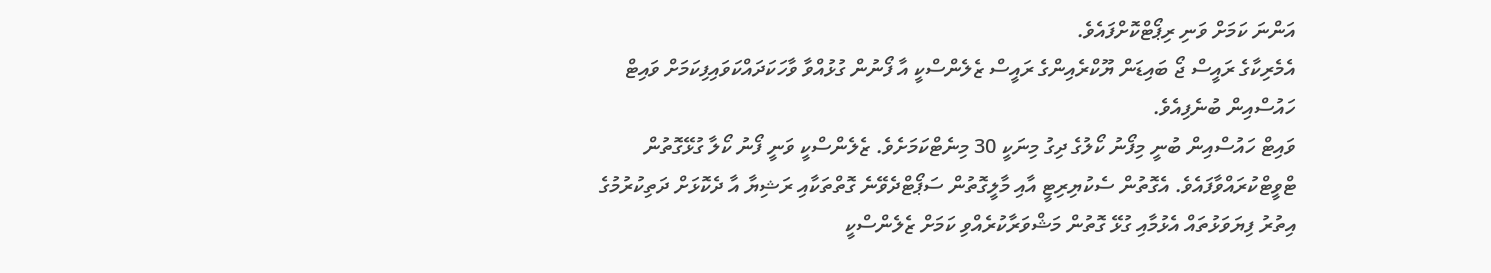އަންނަ ކަމަށް ވަނި ރިޕޯޓްކޮށްފައެވެ.
އެމެރިކާގެ ރައީސް ޖޯ ބައިޑަން ޔޫކްރެއިންގެ ރައީސް ޒެލެންސްކީ އާ ފޯނުން ގުޅުއްވާ ވާހަކަދައްކަވައިފިކަމަށް ވައިޓް ހައުސްއިން ބުނެފިއެވެ.
ވައިޓް ހައުސްއިން ބުނީ މިފޯނު ކޯލުގެ ދިގު މިނަކީ 30 މިނެޓްކަމަށެވެ. ޒެލެންސްކީ ވަނީ ފޯނު ކޯލާ ގުޅޭގޮތުން ޓްވީޓްކުރައްވާފައެވެ. އެގޮތުން ސެކުޔިރިޓީ އާއި މާލީގޮތުން ސަޕޯޓްދެވޭނެ ގޮތްތަކާއި ރަޝިޔާ އާ ދެކޮޅަށް ދަތިކުރުމުގެ އިތުރު ފިޔަވަޅުތައް އެޅުމާއި ގުޅޭ ގޮތުން މަޝްވަރާކުރެއްވި ކަމަށް ޒެލެންސްކީ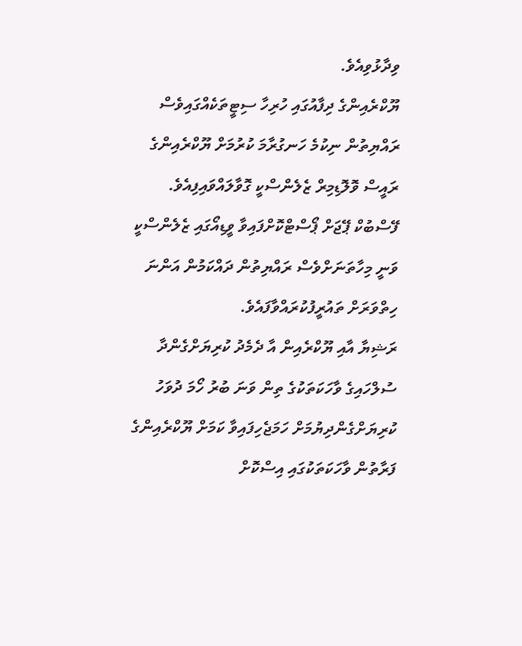ވިދާޅުވިއެވެ.
ޔޫކްރެއިންގެ ދިފާއުގައި ހުރިހާ ސިޓީތަކެއްގައިވެސް ރައްޔިތުން ނިކުމެ ހަނގުރާމަ ކުރުމަށް ޔޫކްރެއިންގެ ރައީސް ވޮލޮޑިމިރް ޒެލެންސްކީ ގޮވާލައްވައިފިއެވެ.
ފޭސްބުކް ޕޭޖަށް ޕޯސްޓްކޮށްފައިވާ ވީޑިއޯގައި ޒެލެންސްކީ ވަނީ މިހާތަނަށްވެސް ރައްޔިތުން ދައްކަމުން އަންނަ ހިތްވަރަށް ތައުރީފުކުރައްވާފައެވެ.
ރަޝިޔާ އާއި ޔޫކްރެއިން އާ ދެމެދު ކުރިޔަށްގެންދާ ސުލްހައިގެ ވާހަކަތަކުގެ ތިން ވަނަ ބުރު ހޯމަ ދުވަހު ކުރިޔަށްގެންދިޔުމަށް ހަމަޖެހިފައިވާ ކަމަށް ޔޫކްރެއިންގެ ފަރާތުން ވާހަކަތަކުގައި އިސްކޮށް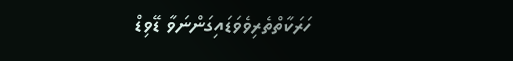ހަރަކާތްތެރިވެވަޑައިގަންނަވާ ޑޭވިޑް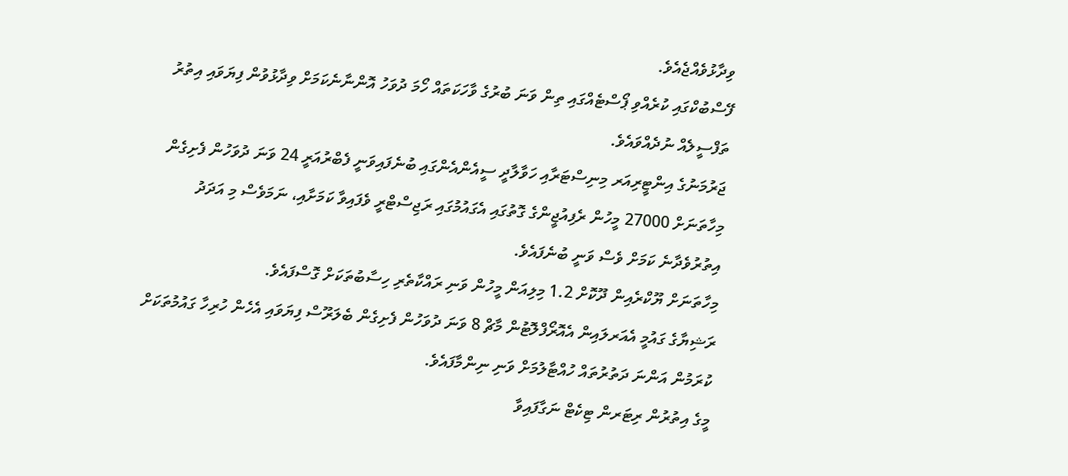ވިދާޅުވެއްޖެއެވެ.
ފޭސްބުކްގައި ކުރެއްވި ޕޯސްޓެއްގައި ތިން ވަނަ ބުރުގެ ވާހަކަތައް ހޯމަ ދުވަހު އޮންނާނެކަމަށް ވިދާޅުވުން ފިޔަވައި އިތުރު ތަފްސީލެއް ނުދެއްވައެވެ.
ޖަރުމަނުގެ އިންޓީރިއަރ މިނިސްޓަރާއި ހަވާލާދީ ސީއެންއެންގައި ބުނެފައިވަނީ ފެބްރުއަރީ 24 ވަނަ ދުވަހުން ފެށިގެން މިހާތަނަށް 27000 މީހުން ރެފިއުޖީންގެ ގޮތުގައި އެގައުމުގައި ރަޖިސްޓްރީ ވެފައިވާ ކަމަށާއި، ނަމަވެސް މި އަދަދު އިތުރުވެދާނެ ކަމަށް ވެސް ވަނީ ބުނެފައެވެ.
މިހާތަނަށް ޔޫކްރެއިން ދޫކޮށް 1.2 މިލިއަން މީހުން ވަނި ރައްކާތެރި ހިސާބުތަކަށް ގޮސްފައެވެ.
ރަޝިޔާގެ ގައުމީ އެއަރލައިން އެއޮރޯފްލޮޓުން މާޗް 8 ވަނަ ދުވަހުން ފެށިގެން ބެލަރޫސް ފިޔަވައި އެހެން ހުރިހާ ގައުމުތަކަށް ކުރަމުން އަންނަ ދަތުރުތައް ހުއްޓާލުމަށް ވަނި ނިންމާފައެވެ.
މީގެ އިތުރުން ރިޓަރން ޓިކެޓް ނަގާފައިވާ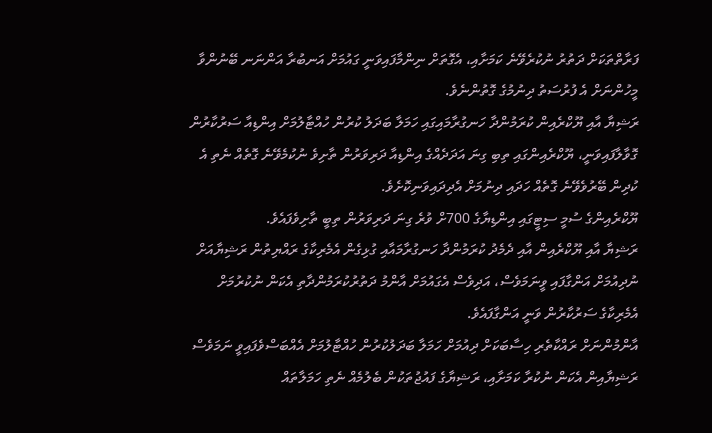ފަރާތްތަކަށް ދަތުރު ނުކުރެވޭނެ ކަމަށާއި، އެގޮތަށް ނިންމާފައިވަނީ ގައުމަށް އަނބުރާ އަންނަނ ބޭނުންވާ މީހުންނަށް އެ ފުރުސަތު ދިނުމުގެ ގޮތުންނެވެ.
ރަޝިޔާ އާއި ޔޫކްރެއިން ކުރަމުންދާ ހަނގުރާމައިގައި ހަމަލާ ބަދަލު ކުރުން ހުއްޓާލުމަށް އިންޑިއާ ސަރުކާރުން ގޮވާލާފައިވަނީ، ޔޫކްރެއިންގައި ތިބި ގިނަ އަދަދެއްގެ އިންޑިއާ ދަރިވަރުން ތާށިވެ ނުކުމެވޭނެ ގޮތެއް ނެތި އެ ކުދިން ބޭރުވެވޭނެ ގޮތެއް ހަދައި ދިނުމަށް އެދިދައިވަނިކޮށެވެ.
ޔޫކްރެއިންގެ ސުމީ ސިޓީގައި އިންޑިޔާގެ 700ށް ވުރެ ގިނަ ދަރިވަރުން ތިބީ ތާށިވެފައެވެ.
ރަޝިޔާ އާއި ޔޫކްރެއިން އާއި ދެމެދު ކުރަމުންދާ ހަނގުރާމައާއި ގުޅިގެން އެމެރިކާގެ ރައްޔިތުން ރަޝިޔާއަށް ނުދިއުމަށް އަންގާފައި ވީނަމަވެސް، އަދިވެސް އެގައުމަށް އާންމު ދަތުރުކުރަމުންދާތި އެކަން ނުކުރުމަށް އެމެރިކާގެ ސަރުކާރުން ވަނީ އަންގާފައެވެ.
އާންމުންނަށް ރައްކާތެރި ހިސާބަކަށް ދިއުމަށް ހަމަލާ ބަދަލުކުރުން ހުއްޓާލުމަށް އެއްބަސްވެފައިވީ ނަމަވެސް ރަޝިޔާއިން އެކަން ނުކުރާ ކަމަށާއި، ރަޝިޔާގެ ފައުޖުތަކުން ބެލުމެއް ނެތި ހަމަލާތައް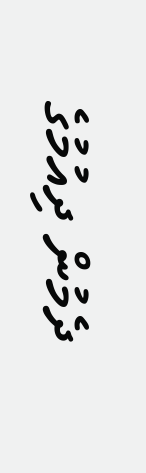ދެމުން ދިއުމުގެ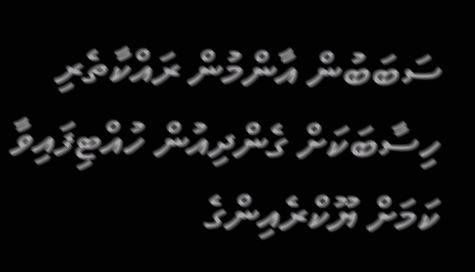ސަބަބުން އާންމުން ރައްކާތެރި ހިސާބަކަށް ގެންދިއުން ހުއްޓިފައިވާ ކަމަށް ޔޫކްރެއިންގެ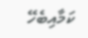ކަމާއިބެހޭ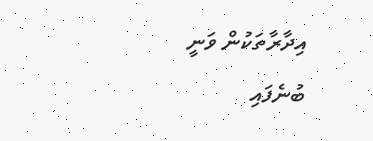އިދާރާތަކުން ވަނީ ބުނެފައި